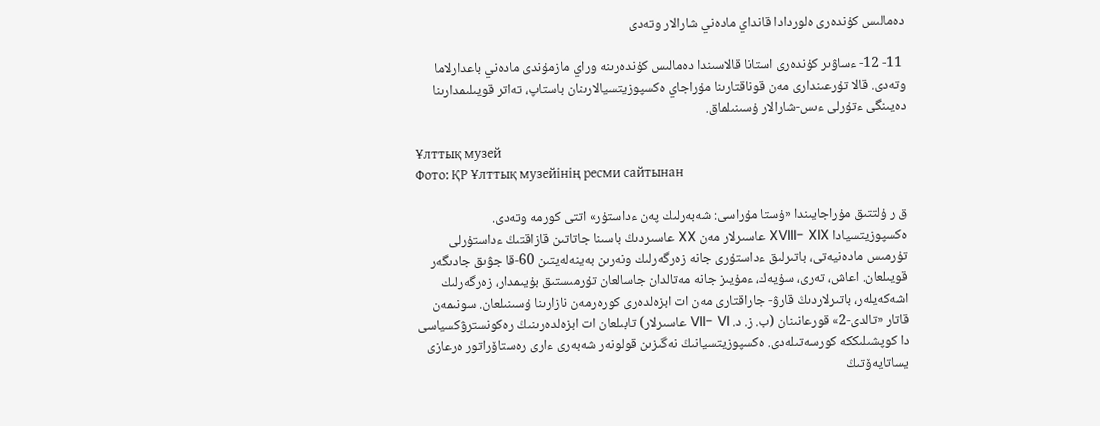دەمالىس كۇندەرى ەلوردادا قانداي مادەني شارالار وتەدى

 11- 12- ءساۋىر كۇندەرى استانا قالاسىندا دەمالىس كۇندەرىنە وراي مازمۇندى مادەني باعدارلاما وتەدى. قالا تۇرعىندارى مەن قوناقتارىنا مۇراجاي ەكسپوزيتسيالارىنان باستاپ، تەاتر قويىلىمدارىنا دەيىنگى ءتۇرلى ءىس-شارالار ۇسىنىلماق.

Ұлттық музей
Фото: ҚР Ұлттық музейінің ресми сайтынан

ق ر ۇلتتىق مۇراجايىندا «ۇستا مۇراسى: شەبەرلىك پەن ءداستۇر» اتتى كورمە وتەدى. ەكسپوزيتسيادا XVIII- XIX عاسىرلار مەن XX عاسىردىڭ باسىنا جاتاتىن قازاقتىڭ ءداستۇرلى تۇرمىس مادەنيەتى، باتىرلىق ءداستۇرى جانە زەرگەرلىك ونەرىن بەينەلەيتىن 60-قا جۋىق جادىگەر قويىلعان. اعاش، تەرى، سۇيەك، ءمۇيىز جانە مەتالدان جاسالعان تۇرمىستىق بۇيىمدار، زەرگەرلىك اشەكەيلەر، باتىرلاردىڭ قارۋ- جاراقتارى مەن ات ابزەلدەرى كورەرمەن نازارىنا ۇسىنىلعان. سونىمەن قاتار «تالدى-2» قورعانىنان (ب. ز. د. VII- VI عاسىرلار) تابىلعان ات ابزەلدەرىنىڭ رەكونسترۋكسياسى دا كوپشىلىككە كورسەتىلەدى. ەكسپوزيتسيانىڭ نەگىزىن قولونەر شەبەرى ءارى رەستاۆراتور ەرعازى يساتايەۆتىڭ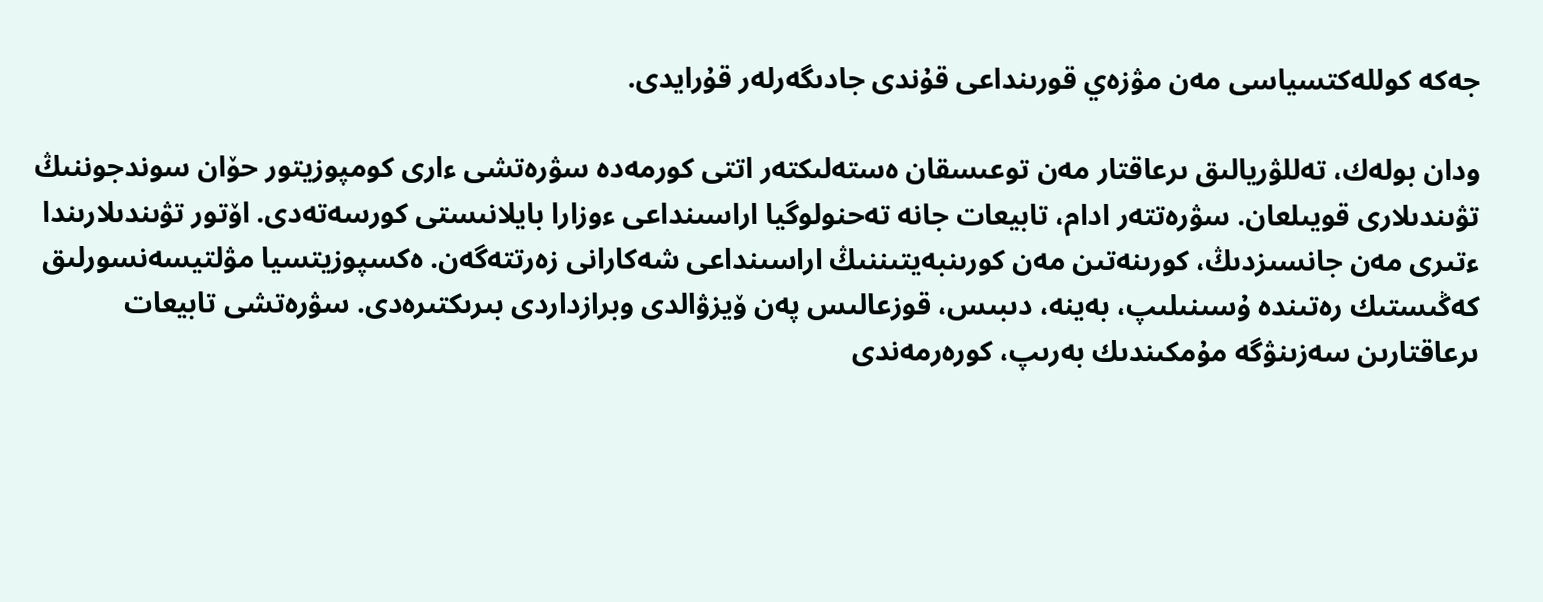جەكە كوللەكتسياسى مەن مۋزەي قورىنداعى قۇندى جادىگەرلەر قۇرايدى.

ودان بولەك، تەللۋريالىق ىرعاقتار مەن توعىسقان ەستەلىكتەر اتتى كورمەدە سۋرەتشى ءارى كومپوزيتور حۆان سوندجوننىڭ تۋىندىلارى قويىلعان. سۋرەتتەر ادام، تابيعات جانە تەحنولوگيا اراسىنداعى ءوزارا بايلانىستى كورسەتەدى. اۆتور تۋىندىلارىندا ءتىرى مەن جانسىزدىڭ، كورىنەتىن مەن كورىنبەيتىننىڭ اراسىنداعى شەكارانى زەرتتەگەن. ەكسپوزيتسيا مۋلتيسەنسورلىق كەڭىستىك رەتىندە ۇسىنىلىپ، بەينە، دىبىس، قوزعالىس پەن ۆيزۋالدى وبرازداردى بىرىكتىرەدى. سۋرەتشى تابيعات ىرعاقتارىن سەزىنۋگە مۇمكىندىك بەرىپ، كورەرمەندى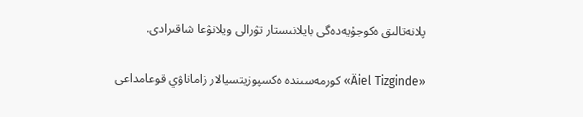پلانەتالىق ەكوجۇيەدەگى بايلانىستار تۋرالى ويلانۋعا شاقىرادى.

«Äiel Tizginde» كورمەسىندە ەكسپوزيتسيالار زاماناۋي قوعامداعى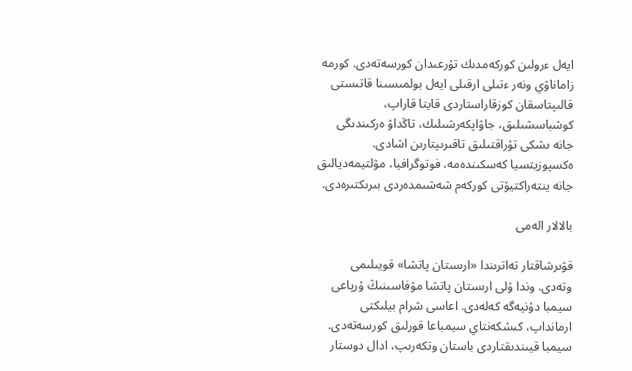ايەل ءرولىن كوركەمدىك تۇرعىدان كورسەتەدى. كورمە زاماناۋي ونەر ءتىلى ارقىلى ايەل بولمىسىنا قاتىستى قالىپتاسقان كوزقاراستاردى قايتا قاراپ، كوشباسشىلىق، جاۋاپكەرشىلىك، تاڭداۋ ەركىندىگى جانە ىشكى تۇراقتىلىق تاقىرىپتارىن اشادى. ەكسپوزيتسيا كەسكىندەمە، فوتوگرافيا، مۋلتيمەديالىق جانە ينتەراكتيۆتى كوركەم شەشىمدەردى بىرىكتىرەدى.

بالالار الەمى

قۋىرشاقتار تەاترىندا «ارىستان پاتشا» قويىلىمى وتەدى. وندا ۇلى ارىستان پاتشا مۋفاسىنىڭ ۇرپاعى سيمبا دۇنيەگە كەلەدى. اعاسى شرام بيلىكتى ارمانداپ، كىشكەنتاي سيمباعا قورلىق كورسەتەدى. سيمبا قيىندىقتاردى باستان وتكەرىپ، ادال دوستار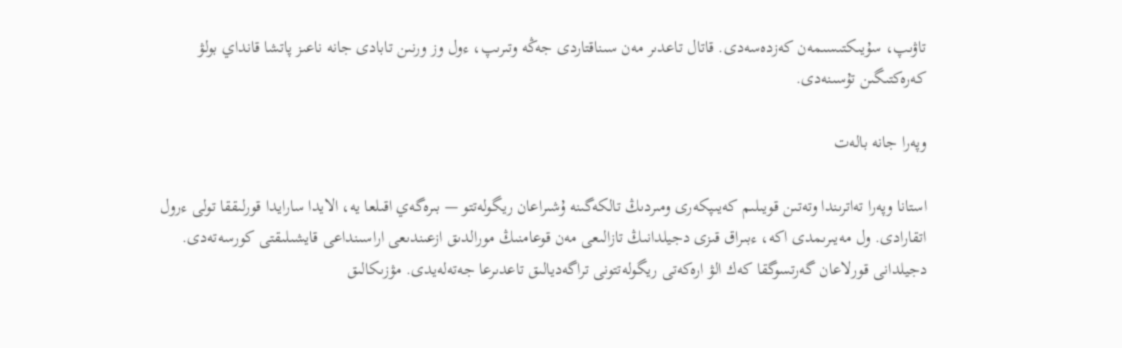تاۋىپ، سۇيىكتىسىمەن كەزدەسەدى. قاتال تاعدىر مەن سىناقتاردى جەڭە وتىرىپ، ءول وز ورنىن تابادى جانە ناعىز پاتشا قانداي بولۋ كەرەكتىگىن تۇسىنەدى.

وپەرا جانە بالەت

استانا وپەرا تەاترىندا وتەتىن قويىلىم كەيىپكەرى ومىردىڭ تالكەگىنە ۇشىراعان ريگولەتتو — بىرەگەي اقىلعا يە، الايدا سارايدا قورلىققا تولى ءرول اتقارادى. ول مەيىرىمدى اكە، ءبىراق قىزى دجيلدانىڭ تازالىعى مەن قوعامنىڭ مورالدىق ازعىندىعى اراسىنداعى قايشىلىقتى كورسەتەدى. دجيلدانى قورلاعان گەرتسوگقا كەك الۋ ارەكەتى ريگولەتتونى تراگەديالىق تاعدىرعا جەتەلەيدى. مۋزىكالىق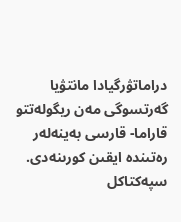دراماتۋرگيادا مانتۋيا گەرتسوگى مەن ريگولەتتو قاراما- قارسى بەينەلەر رەتىندە ايقىن كورىنەدى. سپەكتاكل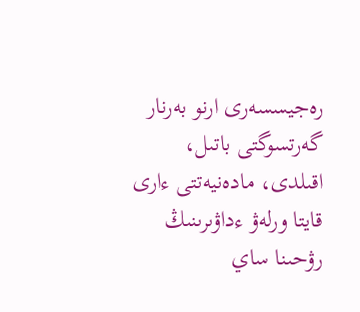رەجيسسەرى ارنو بەرنار گەرتسوگتى باتىل، اقىلدى، مادەنيەتتى ءارى قايتا ورلەۋ ءداۋىرىنىڭ رۋحىنا ساي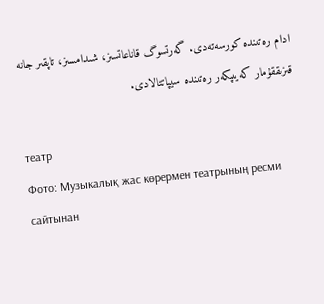ادام رەتىندە كورسەتەدى. گەرتسوگ قاناعاتسىز، شىدامسىز، تاپقىر جانە قىزىققۇمار كەيىپكەر رەتىندە سيپاتتالادى.

театр
Фото: Музыкалық жас көрермен театрының ресми сайтынан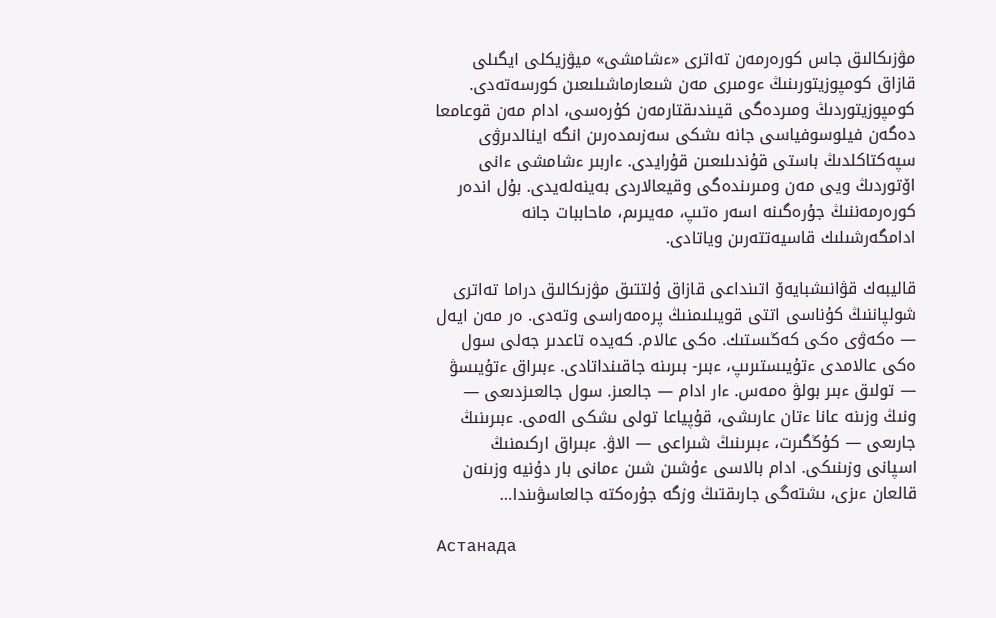مۋزىكالىق جاس كورەرمەن تەاترى «ءشامشى» ميۋزيكلى ايگىلى قازاق كومپوزيتورىنىڭ ءومىرى مەن شىعارماشىلىعىن كورسەتەدى. كومپوزيتوردىڭ ومىردەگى قيىندىقتارمەن كۇرەسى، ادام مەن قوعامعا دەگەن فيلوسوفياسى جانە ىشكى سەزىمدەرىن انگە اينالدىرۋى سپەكتاكلدىڭ باستى قۇندىلىعىن قۇرايدى. ءاربىر ءشامشى ءانى اۆتوردىڭ ويى مەن ومىرىندەگى وقيعالاردى بەينەلەيدى. بۇل اندەر كورەرمەننىڭ جۇرەگىنە اسەر ەتىپ، مەيىرىم، ماحاببات جانە ادامگەرشىلىك قاسيەتتەرىن وياتادى.

قاليبەك قۋانىشبايەۆ اتىنداعى قازاق ۇلتتىق مۋزىكالىق دراما تەاترى شولپاننىڭ كۇناسى اتتى قويىلىمنىڭ پرەمەراسى وتەدى. ەر مەن ايەل — ەكەۋى ەكى كەڭىستىك. ەكى عالام. كەيدە تاعدىر جەلى سول ەكى عالامدى ءتۇيىستىرىپ، ءبىر- بىرىنە جاقىنداتادى. ءبىراق ءتۇيىسۋ — تولىق ءبىر بولۋ ەمەس. ءار ادام — جالعىز. سول جالعىزدىعى — ونىڭ وزىنە عانا ءتان عارىشى، قۇپياعا تولى ىشكى الەمى. ءبىرىنىڭ جارىعى — كۇڭگىرت، ءبىرىنىڭ شىراعى — الاۋ. ءبىراق اركىمنىڭ اسپانى وزىنىكى. ادام بالاسى ءۇشىن شىن ءمانى بار دۇنيە وزىنەن قالعان ءىزى، ىشتەگى جارىقتىڭ وزگە جۇرەكتە جالعاسۋىندا…

Астанада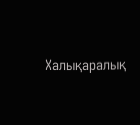Халықаралық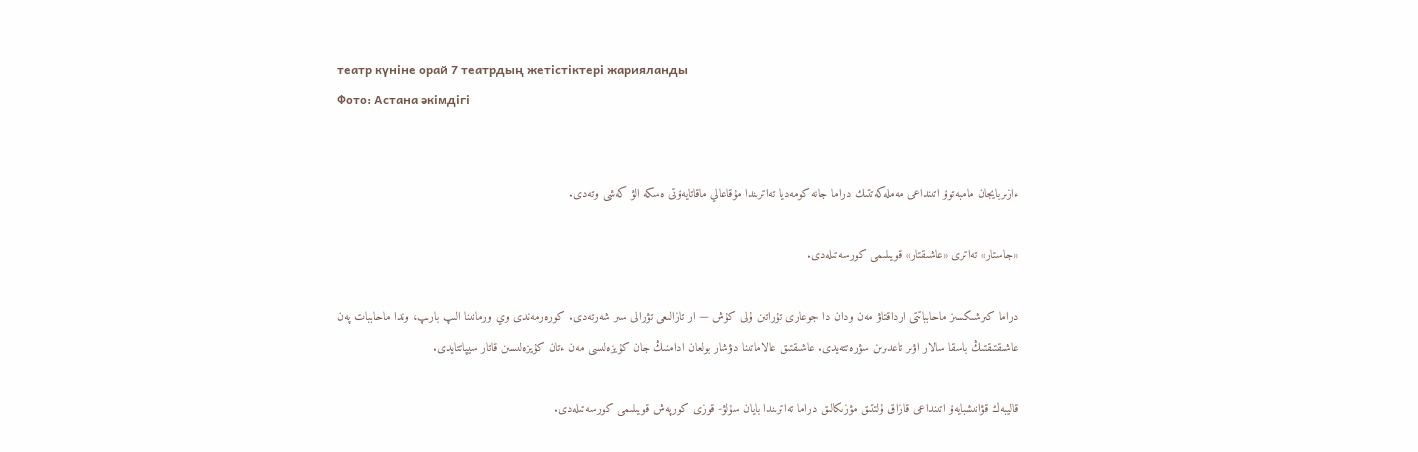театр күніне орай 7 театрдың жетістіктері жарияланды
Фото: Астана әкімдігі


ءازىربايجان مامبەتوۆ اتىنداعى مەملەكەتتىك دراما جانە كومەديا تەاترىندا مۇقاعالي ماقاتايەۆتى ەسكە الۋ كەشى وتەدى.

«جاستار» تەاترى «عاشىقتار» قويىلىمى كورسەتىلەدى.

دراما كىرشىكسىز ماحابباتتى ارداقتاۋ مەن ودان دا جوعارى تۇراتىن ۇلى كۇش — ار تازالىعى تۋرالى سىر شەرتەدى. كورەرمەندى وي ورمانىنا الىپ بارىپ، وندا ماحاببات پەن عاشىقتىقتىڭ باسقا سالار اۋىر تاعدىرىن سۋرەتتەيدى. عاشىقتىق عالاماتىنا دۋشار بولعان ادامنىڭ جان كۇيزەلىسى مەن ءتان كۇيزەلىسىن قاتار سيپاتتايدى.

قاليبەك قۋانىشبايەۆ اتىنداعى قازاق ۇلتتىق مۋزىكالىق دراما تەاترىندا بايان سۇلۋ- قوزى كورپەش قويىلىمى كورسەتىلەدى.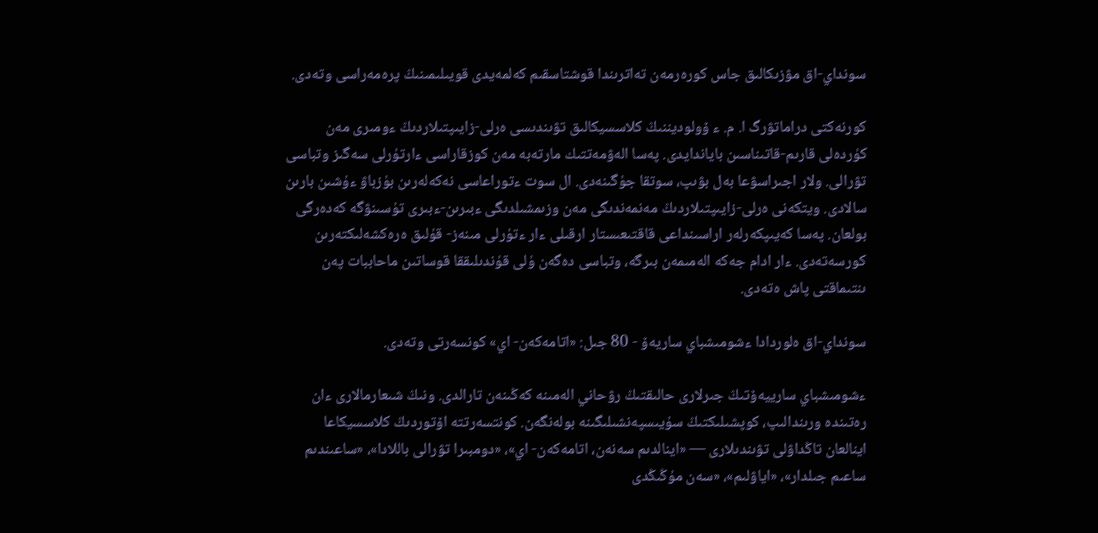سونداي-اق مۋزىكالىق جاس كورەرمەن تەاترىندا قوشتاسقىم كەلمەيدى قويىلىمىنىڭ پرەمەراسى وتەدى.

كورنەكتى دراماتۋرگ ا. م. ء ۆولوديننىڭ كلاسسيكالىق تۋىندىسى ەرلى-زايىپتىلاردىڭ ءومىرى مەن كۇردەلى قارىم-قاتىناسىن باياندايدى. پەسا الەۋمەتتىك مارتەبە مەن كوزقاراسى ءارتۇرلى سەگىز وتباسى تۋرالى. ولار اجىراسۋعا بەل بۋىپ، سوتقا جۇگىنەدى. ال سوت ءتوراعاسى نەكەلەرىن بۇزباۋ ءۇشىن بارىن سالادى. ويتكەنى ەرلى-زايىپتىلاردىڭ مەنمەندىگى مەن وزىمشىلدىگى ءبىرىن-ءبىرى تۇسىنۋگە كەدەرگى بولعان. پەسا كەيىپكەرلەر اراسىنداعى قاقتىعىستار ارقىلى ءار ءتۇرلى مىنەز- قۇلىق ەرەكشەلىكتەرىن كورسەتەدى. ءار ادام جەكە الەمىمەن بىرگە، وتباسى دەگەن ۇلى قۇندىلىققا قوساتىن ماحاببات پەن ىنتىماقتى پاش ەتەدى.

سونداي-اق ەلوردادا ءشومىشباي ساريەۆ - 80 جىل: «اتامەكەن- اي» كونسەرتى وتەدى.

ءشومىشباي سارييەۆتىڭ جىرلارى حالىقتىڭ رۋحاني الەمىنە كەڭىنەن تارالدى. ونىڭ شىعارمالارى ءان رەتىندە ورىندالىپ، كوپشىلىكتىڭ سۇيىسپەنشىلىگىنە بولەنگەن. كونتسەرتتە اۆتوردىڭ كلاسسيكاعا اينالعان تاڭداۋلى تۋىندىلارى — «اينالدىم سەنەن، اتامەكەن- اي»، «دومبىرا تۋرالى باللادا»، «ساعىندىم ساعىم جىلدار»، «اياۋلىم»، «سەن مۇڭىڭدى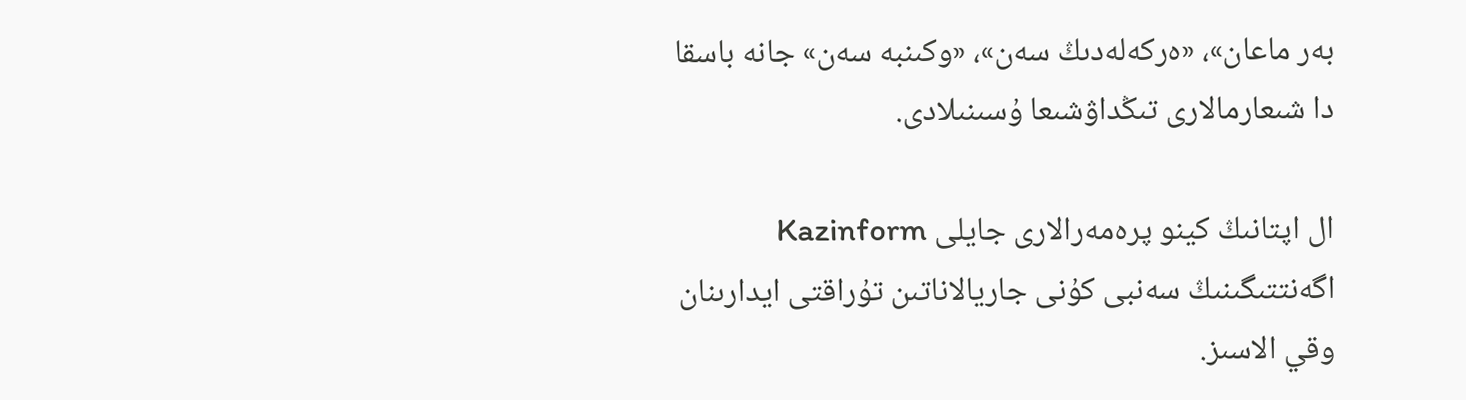بەر ماعان»، «ەركەلەدىڭ سەن»، «وكىنبە سەن» جانە باسقا دا شىعارمالارى تىڭداۋشىعا ۇسىنىلادى.

ال اپتانىڭ كينو پرەمەرالارى جايلى Kazinform اگەنتتىگىنىڭ سەنبى كۇنى جاريالاناتىن تۇراقتى ايدارىنان وقي الاسىز.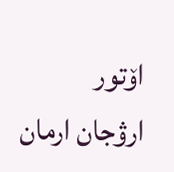اۆتور
ارۋجان ارمان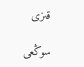قىزى

سوڭعى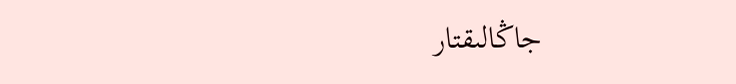جاڭالىقتار